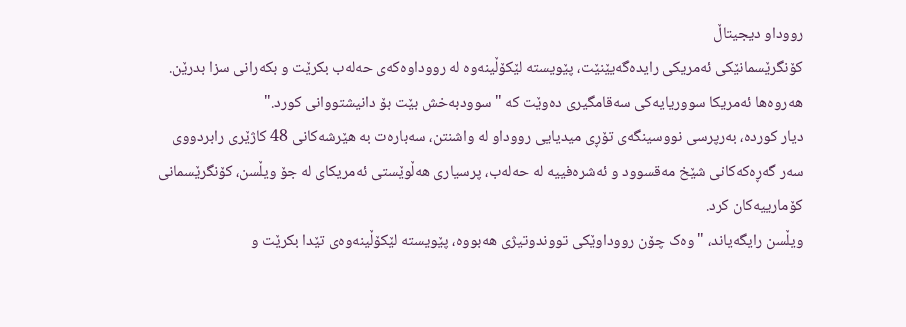رووداو دیجیتاڵ
کۆنگرێسمانێکی ئەمریکی رایدەگەیێنێت، پێویستە لێکۆڵینەوە لە رووداوەکەی حەلەب بکرێت و بکەرانی سزا بدرێن. هەروەها ئەمریکا سووریایەکی سەقامگیری دەوێت کە "سوودبەخش بێت بۆ دانیشتووانی کورد."
دیار کوردە، بەرپرسی نووسینگەی تۆڕی میدیایی رووداو لە واشنتن، سەبارەت بە هێرشەکانی 48 کاژێری رابردووی سەر گەڕەکەکانی شێخ مەقسوود و ئەشرەفییە لە حەلەب، پرسیاری هەڵوێستی ئەمریکای لە جۆ ویڵسن، کۆنگرێسمانی کۆمارییەکان کرد.
ویڵسن رایگەیاند، "وەک چۆن رووداوێکی تووندوتیژی هەبووە، پێویستە لێکۆڵینەوەی تێدا بکرێت و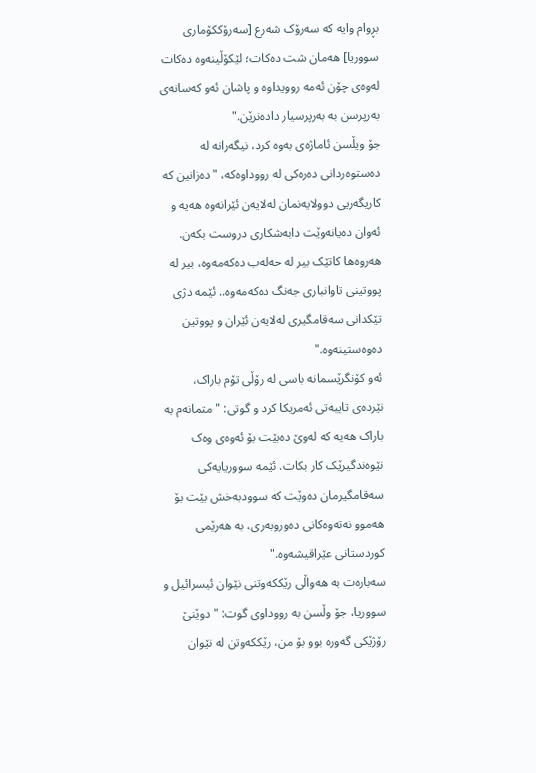بڕوام وایە کە سەرۆک شەرع [سەرۆککۆماری سووریا] هەمان شت دەکات؛ لێکۆڵینەوە دەکات لەوەی چۆن ئەمە روویداوە و پاشان ئەو کەسانەی بەرپرسن بە بەرپرسیار دادەنرێن."
جۆ ویڵسن ئاماژەی بەوە کرد، نیگەرانە لە دەستوەردانی دەرەکی لە رووداوەکە، "دەزانین کە کاریگەریی دوولایەنمان لەلایەن ئێرانەوە هەیە و ئەوان دەیانەوێت دابەشکاری دروست بکەن. هەروەها کاتێک بیر لە حەلەب دەکەمەوە، بیر لە پووتینی تاوانباری جەنگ دەکەمەوە.. ئێمە دژی تێکدانی سەقامگیری لەلایەن ئێران و پووتین دەوەستینەوە."
ئەو کۆنگرێسمانە باسی لە رۆڵی تۆم باراک، نێردەی تایبەتی ئەمریکا کرد و گوتی: "متمانەم بە باراک هەیە کە لەوێ دەبێت بۆ ئەوەی وەک نێوەندگیرێک کار بکات. ئێمە سووریایەکی سەقامگیرمان دەوێت کە سوودبەخش بێت بۆ هەموو نەتەوەکانی دەوروبەری، بە هەرێمی کوردستانی عێراقیشەوە."
سەبارەت بە هەواڵی رێککەوتنی نێوان ئیسرائیل و سووریا، جۆ وڵسن بە رووداوی گوت: "دوێنێ رۆژێکی گەورە بوو بۆ من، رێککەوتن لە نێوان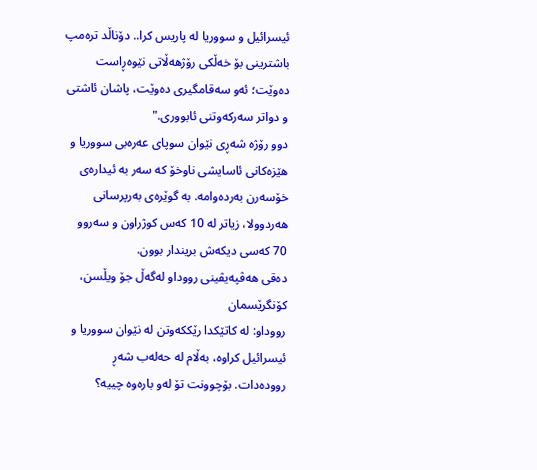ئیسرائیل و سووریا لە پاریس کرا.. دۆناڵد ترەمپ باشترینی بۆ خەڵکی رۆژهەڵاتی نێوەڕاست دەوێت؛ ئەو سەقامگیری دەوێت، پاشان ئاشتی و دواتر سەرکەوتنی ئابووری."
دوو رۆژە شەڕی نێوان سوپای عەرەبی سووریا و هێزەکانی ئاسایشی ناوخۆ کە سەر بە ئیدارەی خۆسەرن بەردەوامە. بە گوێرەی بەرپرسانی هەردوولا، زیاتر لە 10 کەس کوژراون و سەروو 70 کەسی دیکەش بریندار بوون.
دەقی هەڤپەیڤینی رووداو لەگەڵ جۆ ویڵسن، کۆنگرێسمان
رووداو: لە کاتێکدا رێککەوتن لە نێوان سووریا و ئیسرائیل کراوە، بەڵام لە حەلەب شەڕ روودەدات. بۆچوونت تۆ لەو بارەوە چییە؟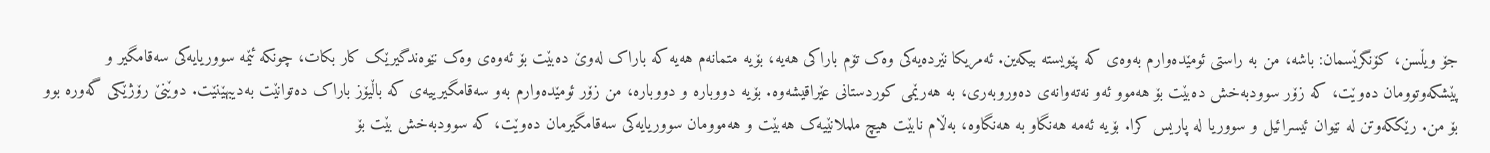جۆ ویڵسن، کۆنگرێسمان: باشە، من بە راستی ئومێدەوارم بەوەی کە پێویستە بیکەین. ئەمریکا نێردەیەکی وەک تۆم باراکی هەیە، بۆیە متمانەم هەیە کە باراک لەوێ دەبێت بۆ ئەوەی وەک نێوەندگیرێک کار بکات، چونکە ئێمە سووریایەکی سەقامگیر و پێشکەوتوومان دەوێت، کە زۆر سوودبەخش دەبێت بۆ هەموو ئەو نەتەوانەی دەوروبەری، بە هەرێمی کوردستانی عێراقیشەوە. بۆیە دووبارە و دووبارە، من زۆر ئومێدەوارم بەو سەقامگیرییەی کە باڵیۆز باراک دەتوانێت بەدیبهێنێت. دوێنێ رۆژێکی گەورە بوو بۆ من. رێککەوتن لە نێوان ئیسرائیل و سووریا لە پاریس کرا. بۆیە ئەمە هەنگاو بە هەنگاوە، بەڵام نابێت هیچ ململانێیەک هەبێت و هەموومان سووریایەکی سەقامگیرمان دەوێت، کە سوودبەخش بێت بۆ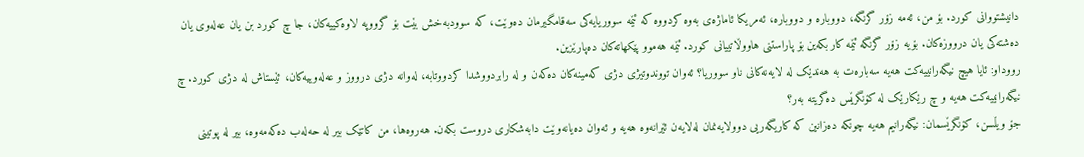دانیشتووانی کورد. بۆ من، ئەمە زۆر گرنگە، دووبارە و دووبارە، ئەمریکا ئاماژەی بەوە کردووە کە ئێمە سووریایەکی سەقامگیرمان دەوێت، کە سوودبەخش بێت بۆ گرووپە لاوەکییەکان، جا چ کورد بن یان عەلەوی یان دەشتەکی یان درووزەکان. بۆیە زۆر گرنگە ئێمە کار بکەین بۆ پاراستنی هاووڵاتییانی کورد. ئێمە هەموو پێکهاتەکان دەپارێزین.
رووداو: ئایا هیچ نیگەرانییەکت هەیە سەبارەت بە هەندێک لە لایەنەکانی ناو سووریا؟ ئەوان تووندوتیژی دژی کەمینەکان دەکەن و لە رابردووشدا کردووتابە، لەوانە دژی درووز و عەلەوییەکان، ئێستاش لە دژی کورد. چ نیگەرانییەکت هەیە و چ رێکارێک لە کۆنگرێس دەگریتە بەر؟
جۆ ویڵسن، کۆنگرێسمان: نیگەرانیم هەیە چونکە دەزانین کە کاریگەریی دوولایەنمان لەلایەن ئێرانەوە هەیە و ئەوان دەیانەوێت دابەشکاری دروست بکەن. هەروەها، من کاتێک بیر لە حەلەب دەکەمەوە، بیر لە پوتینی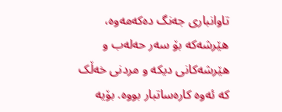تاوانباری جەنگ دەکەمەوە، هێرشەکە بۆ سەر حەلەب و هێرشەکانی دیکە و مردنی خەڵک کە ئەوە کارەساتبار بووە. بۆیە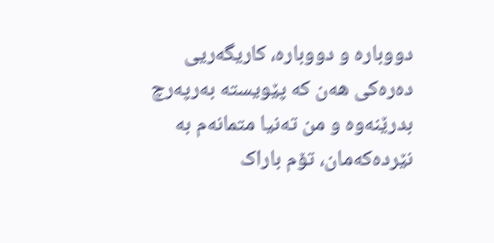دووبارە و دووبارە، کاریگەریی دەرەکی هەن کە پێویستە بەرپەرچ بدرێنەوە و من تەنیا متمانەم بە نێردەکەمان، تۆم باراک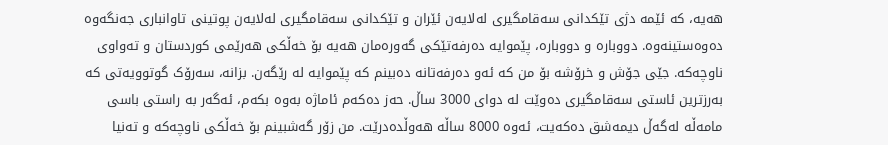هەیە، کە ئێمە دژی تێکدانی سەقامگیری لەلایەن ئێران و تێکدانی سەقامگیری لەلایەن پوتینی تاوانباری جەنگەوە دەوەستینەوە. دووبارە و دووبارە، پێموایە دەرفەتێکی گەورەمان هەیە بۆ خەڵکی هەرێمی کوردستان و تەواوی ناوچەکە. جێی جۆش و خرۆشە بۆ من کە ئەو دەرفەتانە دەبینم کە پێموایە لە رێگەن. بزانە، سەرۆک گوتوویەتی کە بەرزترین ئاستی سەقامگیری دەوێت لە دوای 3000 ساڵ. حەز دەکەم ئاماژە بەوە بکەم، ئەگەر بە راستی باسی مامەڵە لەگەڵ دیمەشق دەکەیت، ئەوە 8000 ساڵە هەوڵدەدرێت. من زۆر گەشبینم بۆ خەڵکی ناوچەکە و تەنیا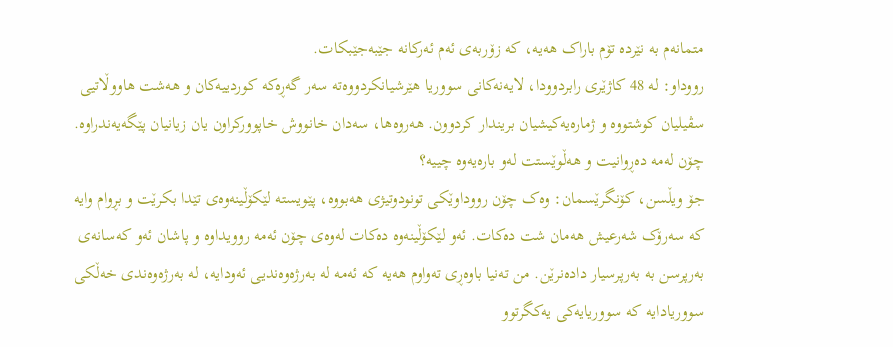متمانەم بە نێردە تۆم باراک هەیە، کە زۆربەی ئەم ئەرکانە جێبەجێبکات.
رووداو: لە 48 کاژێری رابردوودا، لایەنەکانی سووریا هێرشیانکردووەتە سەر گەڕەکە کوردییەکان و هەشت هاووڵاتیی سڤیلیان کوشتووە و ژمارەیەکیشیان بریندار کردوون. هەروەها، سەدان خانووش خاپوورکراون یان زیانیان پێگەیەندراوە. چۆن لەمە دەڕوانیت و هەڵوێستت لەو بارەیەوە چییە؟
جۆ ویڵسن، کۆنگرێسمان: وەک چۆن رووداوێکی تونودوتیژی هەبووە، پێویستە لێکۆڵینەوەی تێدا بکرێت و بڕوام وایە کە سەرۆک شەرعیش هەمان شت دەکات. ئەو لێکۆڵینەوە دەکات لەوەی چۆن ئەمە روویداوە و پاشان ئەو کەسانەی بەرپرسن بە بەرپرسیار دادەنرێن. من تەنیا باوەڕی تەواوم هەیە کە ئەمە لە بەرژەوەندیی ئەودایە، لە بەرژەوەندی خەڵکی سووریادایە کە سووریایەکی یەکگرتوو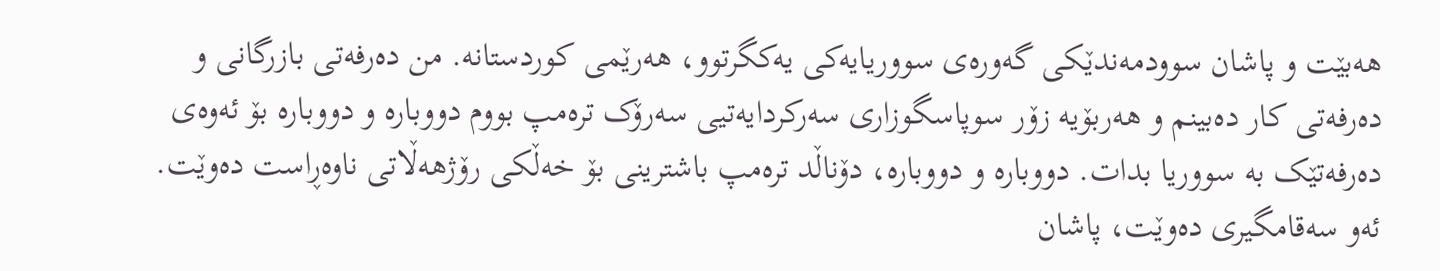هەبێت و پاشان سوودمەندێکی گەورەی سووریایەکی یەکگرتوو، هەرێمی کوردستانە. من دەرفەتی بازرگانی و دەرفەتی کار دەبینم و هەربۆیە زۆر سوپاسگوزاری سەرکردایەتیی سەرۆک ترەمپ بووم دووبارە و دووبارە بۆ ئەوەی دەرفەتێک بە سووریا بدات. دووبارە و دووبارە، دۆناڵد ترەمپ باشترینی بۆ خەڵکی رۆژهەڵاتی ناوەڕاست دەوێت. ئەو سەقامگیری دەوێت، پاشان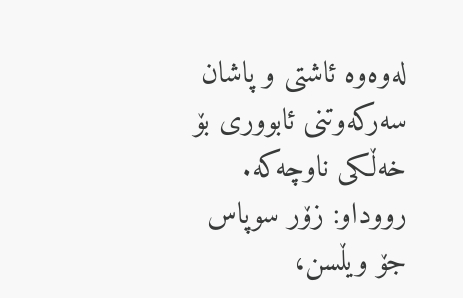لەوەوە ئاشتی و پاشان سەرکەوتنی ئابووری بۆ خەڵکی ناوچەکە.
رووداو: زۆر سوپاس
جۆ ویڵسن،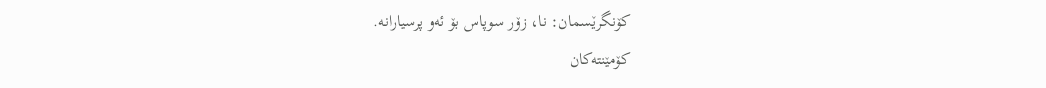کۆنگرێسمان: نا، زۆر سوپاس بۆ ئەو پرسیارانە.
کۆمێنتەکان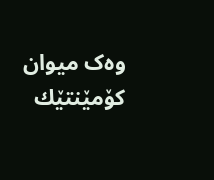وەک میوان کۆمێنتێك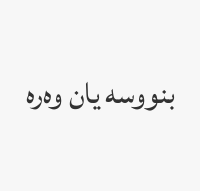بنووسە یان وەرە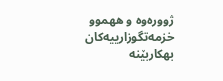ژوورەوە و ههموو خزمەتگوزارییەکان بهكاربێنه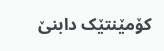کۆمێنتێک دابنێ